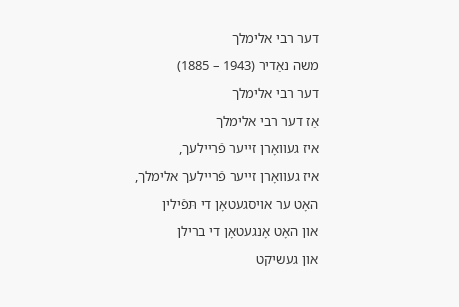דער רבי אלימלך
משה נאַדיר (1943 – 1885)
דער רבי אלימלך
אַז דער רבי אלימלך
איז געוואָרן זײער פֿרײלעך,
איז געוואָרן זײער פֿרײלעך אלימלך,
האָט ער אויסגעטאָן די תּפֿילין
און האָט אָנגעטאָן די ברילן
און געשיקט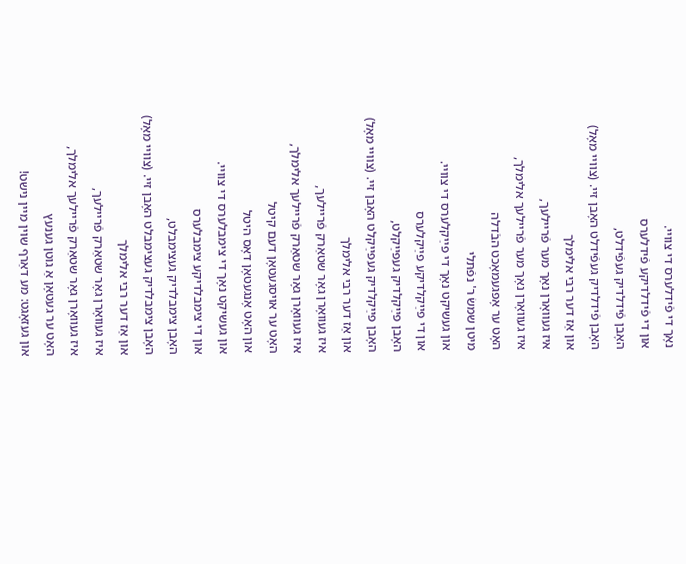נאָך די פֿידלערס די צווײ.
און די פֿידלדיקע פֿידלערס
האָבן פֿידלדיק געפֿידלט,
האָבן פֿידלדיק געפֿידלט האָבן זײ. (צווײ מאָל)
און אַז דער רבי אלימלך
איז געוואָרן נאָך מער פֿרײלעך,
איז געוואָרן נאָך מער פֿרײלעך אלימלך,
האָט ער אָפגעמאָכט הבֿדלה
מיטן שמשׂ ר' נפֿתּלי
און געשיקט נאָך די פײַקלערס די צווײ.
און די פײַקלדיקע פײַקלערס
האָבן פײַקלדיק געפײַקלט,
האָבן פײַקלדיק געפײַקלט האָבן זײ. (צווײ מאָל)
און אַז דער רבי אלימלך
איז געוואָרן גאָר שטאַרק פֿרײלעך,
איז געוואָרן גאָר שטאַרק פֿרײלעך אלימלך,
האָט ער אויסגעטאָן דעם קיטל
און האָט אָנגעטאָן דאָס היטל
און געשיקט נאָך די צימבלערס די צווײ.
און די צימבלדיקע צימבלערס
האָבן צימבלדיק געצימבלט,
האָבן צימבלדיק געצימבלט האָבן זײ. (צווײ מאָל)
און אַז דער רבי אלימלך
איז געוואָרן גאָר שטאַרק פֿרײלעך,
איז געוואָרן גאָר שטאַרק פֿרײלעך אלימלך,
האָט ער געטאָן אַ גוטן גענעץ
און געזאָגט: מע דאַרף שוין מײן נישט!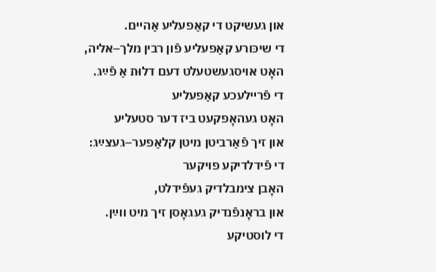און געשיקט די קאַפעליע אַהײם.
די שיכּורע קאַפעליע פֿון רבין מלך–אליה,
האָט אויסגעשטעלט דעם דלוּת אַ פֿײַג.
די פֿרײלעכע קאַפעליע
האָט געהאָפקעט ביז דער סטעליע
און זיך פֿאַרביטן מיטן קלאַפער–געצײַג:
די פֿידלדיקע פויקער
האָבן צימבלדיק געפֿידלט,
און בראָנפֿנדיק געגאָסן זיך מיט ווײַן.
די לוסטיקע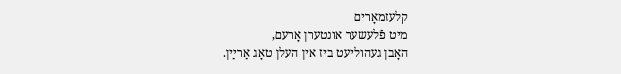קלעזמאָרים
מיט פֿלעשער אונטערן אָרעם,
האָבן געהוליעט ביז אין העלן טאָג אַרײַן.